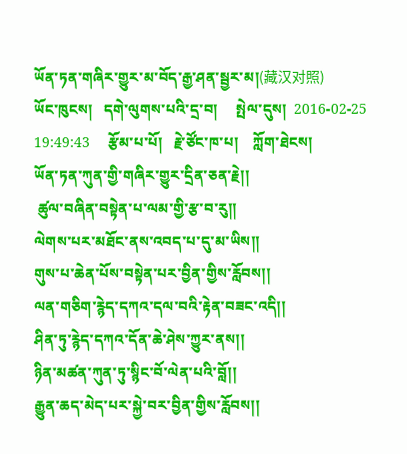ཡོན་ཏན་གཞིར་གྱུར་མ་བོད་རྒྱ་ཤན་སྦྱར་མ།(藏汉对照)
ཡོང་ཁུངས།   དགེ་ལུགས་པའི་དྲ་བ།     སྤེལ་དུས།  2016-02-25 19:49:43     རྩོམ་པ་པོ།   རྗེ་ཙོང་ཁ་པ།    ཀློག་ཐེངས།
ཡོན་ཏན་ཀུན་གྱི་གཞིར་གྱུར་དྲིན་ཅན་རྗེ།།
 ཚུལ་བཞིན་བསྟེན་པ་ལམ་གྱི་རྩ་བ་རུ།།
ལེགས་པར་མཐོང་ནས་འབད་པ་དུ་མ་ཡིས།།
གུས་པ་ཆེན་པོས་བསྟེན་པར་བྱིན་གྱིས་རློབས།།
ལན་གཅིག་རྙེད་དཀའ་དལ་བའི་རྟེན་བཟང་འདི།།
ཤིན་ཏུ་རྙེད་དཀའ་དོན་ཆེ་ཤེས་ཀྱུར་ནས།།
ཉིན་མཚན་ཀུན་ཏུ་སྙིང་བོ་ལེན་པའི་བློ།།
རྒྱུན་ཆད་མེད་པར་སྐྱེ་བར་བྱིན་གྱིས་རློབས།།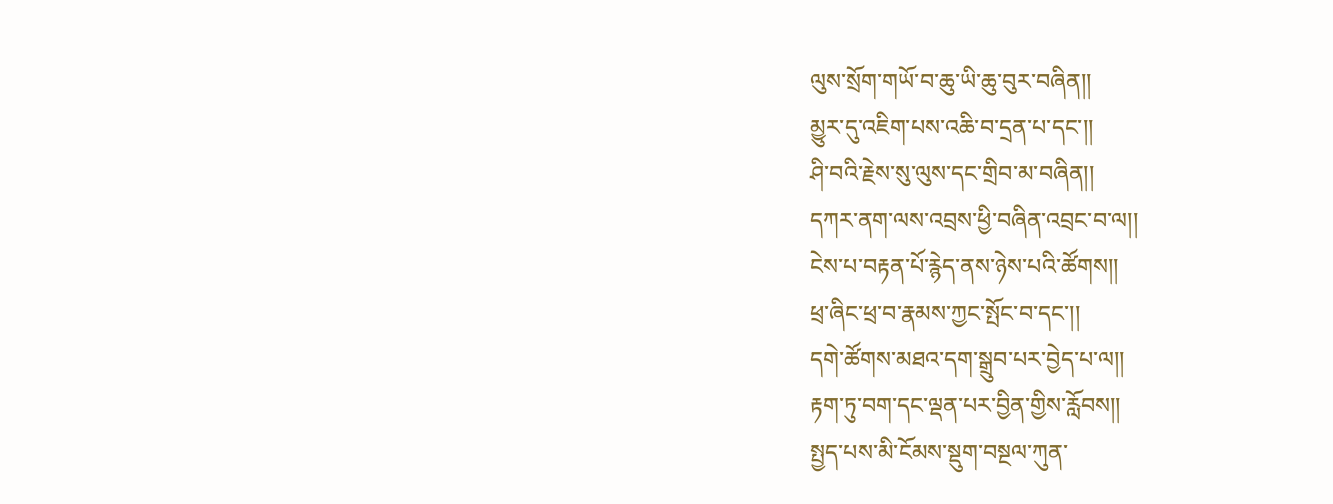ལུས་སྲོག་གཡོ་བ་ཆུ་ཡི་ཆུ་བུར་བཞིན།།
མྱུར་དུ་འཇིག་པས་འཆི་བ་དྲན་པ་དང་།།
ཤི་བའི་རྗེས་སུ་ལུས་དང་གྲིབ་མ་བཞིན།།
དཀར་ནག་ལས་འབྲས་ཕྱི་བཞིན་འབྲང་བ་ལ།།
ངེས་པ་བརྟན་པོ་རྙེད་ནས་ཉེས་པའི་ཚོགས།།
ཕྲ་ཞིང་ཕྲ་བ་རྣམས་ཀྱང་སྤོང་བ་དང་།།
དགེ་ཚོགས་མཐའ་དག་སྒྲུབ་པར་བྱེད་པ་ལ།།
རྟག་ཏུ་བག་དང་ལྡན་པར་བྱིན་གྱིས་རློབས།།
སྤྱད་པས་མི་ངོམས་སྡུག་བསྔལ་ཀུན་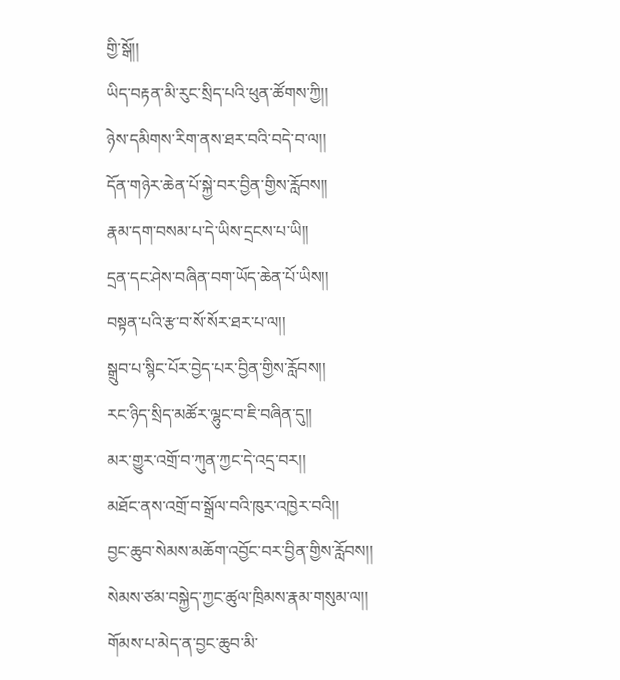གྱི་སྒོ།།
ཡིད་བརྟན་མི་རུང་སྲིད་པའི་ཕུན་ཚོགས་ཀྱི།།
ཉེས་དམིགས་རིག་ནས་ཐར་བའི་བདེ་བ་ལ།།
དོན་གཉེར་ཆེན་པོ་སྐྱེ་བར་བྱིན་གྱིས་རློབས།།
རྣམ་དག་བསམ་པ་དེ་ཡིས་དྲངས་པ་ཡི།།
དྲན་དང་ཤེས་བཞིན་བག་ཡོད་ཆེན་པོ་ཡིས།།
བསྟན་པའི་རྩ་བ་སོ་སོར་ཐར་པ་ལ།།
སྒྲུབ་པ་སྙིང་པོར་བྱེད་པར་བྱིན་གྱིས་རློབས།།
རང་ཉིད་སྲིད་མཚོར་ལྷུང་བ་ཇི་བཞིན་དུ།།
མར་གྱུར་འགྲོ་བ་ཀུན་ཀྱང་དེ་འདྲ་བར།།
མཐོང་ནས་འགྲོ་བ་སྒྲོལ་བའི་ཁུར་འཁྱེར་བའི།།
བྱང་ཆུབ་སེམས་མཆོག་འབྱོང་བར་བྱིན་གྱིས་རློབས།།
སེམས་ཙམ་བསྐྱེད་ཀྱང་ཚུལ་ཁྲིམས་རྣམ་གསུམ་ལ།།
གོམས་པ་མེད་ན་བྱང་ཆུབ་མི་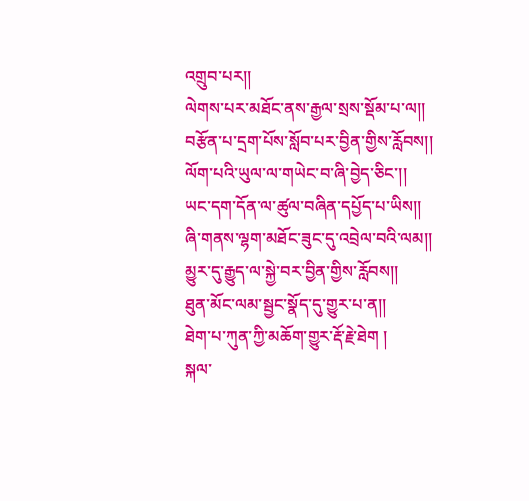འགྲུབ་པར།།
ལེགས་པར་མཐོང་ནས་རྒྱལ་སྲས་སྡོམ་པ་ལ།།
བརྩོན་པ་དྲག་པོས་སློབ་པར་བྱིན་གྱིས་རློབས།།
ལོག་པའི་ཡུལ་ལ་གཡེང་བ་ཞི་བྱེད་ཅིང་།།
ཡང་དག་དོན་ལ་ཚུལ་བཞིན་དཔྱོད་པ་ཡིས།།
ཞི་གནས་ལྷག་མཐོང་ཟུང་དུ་འབྲེལ་བའི་ལམ།།
མྱུར་དུ་རྒྱུད་ལ་སྐྱེ་བར་བྱིན་གྱིས་རློབས།།
ཐུན་མོང་ལམ་སྦྱང་སྣོད་དུ་གྱུར་པ་ན།།
ཐེག་པ་ཀུན་ཀྱི་མཆོག་གྱུར་རྡོ་རྗེ་ཐེག །
སྐལ་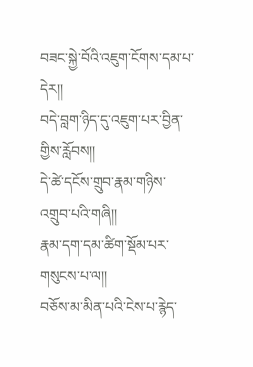བཟང་སྐྱེ་བོའི་འཇུག་ངོགས་དམ་པ་དེར།།
བདེ་བླག་ཉིད་དུ་འཇུག་པར་བྱིན་གྱིས་རློབས།།
དེ་ཚེ་དངོས་གྲུབ་རྣམ་གཉིས་འགྲུབ་པའི་གཞི།།
རྣམ་དག་དམ་ཚིག་སྡོམ་པར་གསུངས་པ་ལ།།
བཅོས་མ་མིན་པའི་ངེས་པ་རྙེད་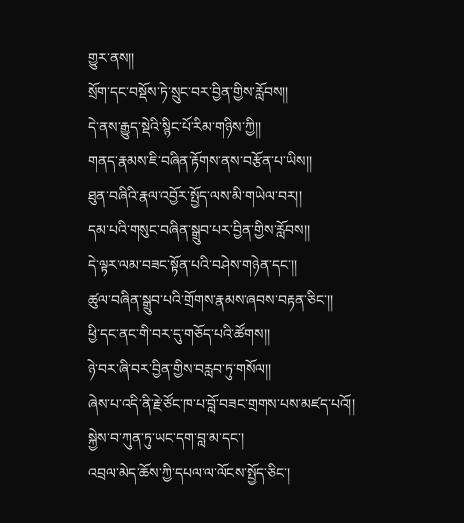གྱུར་ནས།།
སྲོག་དང་བསྡོས་ཏེ་སྲུང་བར་བྱིན་གྱིས་རློབས།།
དེ་ནས་རྒྱུད་སྡེའི་སྙིང་པོ་རིམ་གཉིས་ཀྱི།།
གནད་རྣམས་ཇི་བཞིན་རྟོགས་ནས་བརྩོན་པ་ཡིས།།
ཐུན་བཞིའི་རྣལ་འབྱོར་སྤྱོད་ལས་མི་གཡེལ་བར།།
དམ་པའི་གསུང་བཞིན་སྒྲུབ་པར་བྱིན་གྱིས་རློབས།།
དེ་ལྟར་ལམ་བཟང་སྟོན་པའི་བཤེས་གཉེན་དང་།།
ཚུལ་བཞིན་སྒྲུབ་པའི་གྲོགས་རྣམས་ཞབས་བརྟན་ཅིང་།།
ཕྱི་དང་ནང་གི་བར་དུ་གཅོད་པའི་ཚོགས།།
ཉེ་བར་ཞི་བར་བྱིན་གྱིས་བརླབ་ཏུ་གསོལ།།
ཞེས་པ་འདི་ནི་རྗེ་ཙོང་ཁ་པ་བློ་བཟང་གྲགས་པས་མཛད་པའོ།།
སྐྱེས་བ་ཀུན་ཏུ་ཡང་དག་བླ་མ་དང་།
འབྲལ་མེད་ཆོས་ཀྱི་དཔལ་ལ་ལོངས་སྤྱོད་ཅིང་།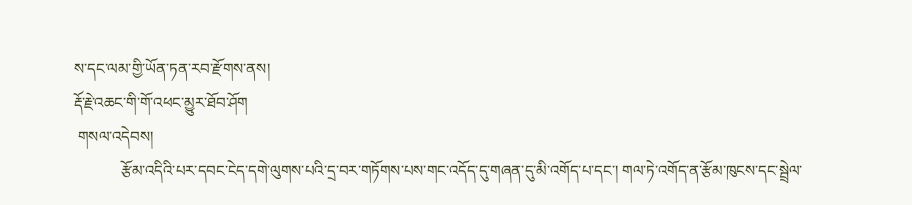ས་དང་ལམ་གྱི་ཡོན་ཏན་རབ་རྫོགས་ནས།
རྡོ་རྗེ་འཆང་གི་གོ་འཕང་མྱུར་ཐོབ་ཤོག
 གསལ་འདེབས།
            རྩོམ་འདིའི་པར་དབང་ངེད་དགེ་ལུགས་པའི་དྲ་བར་གཏོགས་པས་གང་འདོད་དུ་གཞན་དུ་མི་འགོད་པ་དང་། གལ་ཏེ་འགོད་ན་རྩོམ་ཁུངས་དང་སྦྲེལ་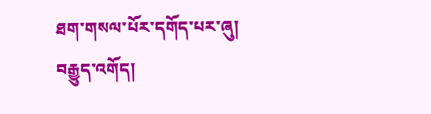ཐག་གསལ་པོར་དགོད་པར་ཞུ།
བརྒྱུད་འགོད།